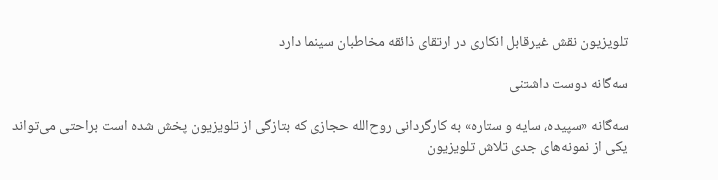تلویزیون نقش غیرقابل انکاری در ارتقای ذائقه مخاطبان سینما دارد

سه‌گانه دوست داشتنی

سه‌گانه «سپیده، سایه و ستاره» به کارگردانی روح‌الله حجازی که بتازگی از تلویزیون پخش شده است براحتی می‌تواند یکی از نمونه‌های جدی تلاش تلویزیون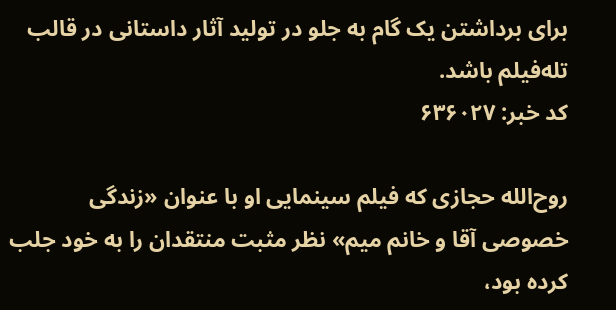برای برداشتن یک گام به جلو در تولید آثار داستانی در قالب تله‌فیلم باشد.
کد خبر: ۶۳۶۰۲۷

روح‌الله حجازی که فیلم سینمایی او با عنوان «زندگی خصوصی آقا و خانم میم» نظر مثبت منتقدان را به خود جلب کرده بود،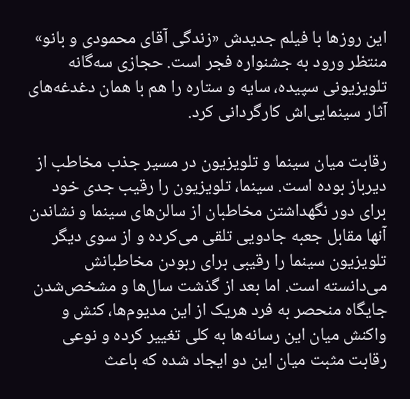این روزها با فیلم جدیدش «زندگی آقای محمودی و بانو» منتظر ورود به جشنواره فجر است. حجازی سه‌گانه تلویزیونی سپیده، سایه و ستاره را هم با همان دغدغه‌های آثار سینمایی‌اش کارگردانی کرد.

رقابت میان سینما و تلویزیون در مسیر جذب مخاطب از دیرباز بوده است. سینما، تلویزیون را رقیب جدی خود برای دور نگهداشتن مخاطبان از سالن‌های سینما و نشاندن آنها مقابل جعبه جادویی تلقی می‌کرده و از سوی دیگر تلویزیون سینما را رقیبی برای ربودن مخاطبانش می‌دانسته است. اما بعد از گذشت سال‌ها و مشخص‌شدن جایگاه منحصر به فرد هریک از این مدیوم‌ها، کنش و واکنش میان این رسانه‌ها به کلی تغییر کرده و نوعی رقابت مثبت میان این دو ایجاد شده که باعث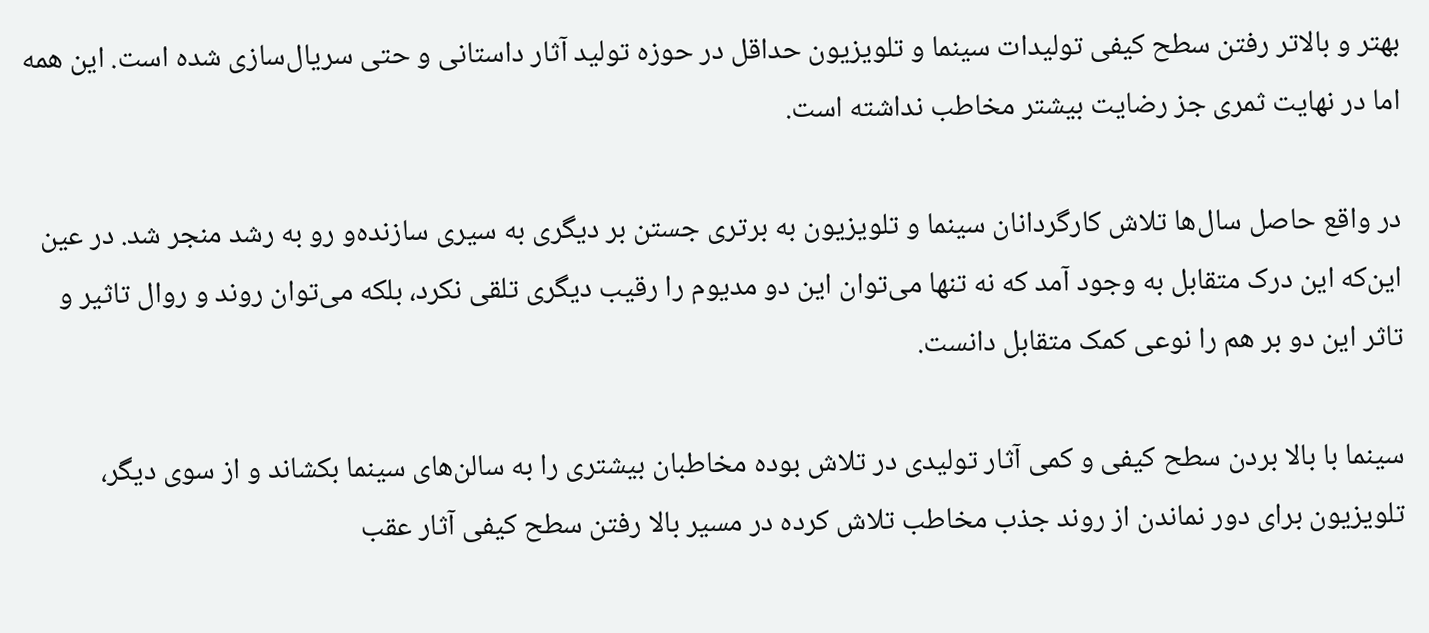بهتر و بالاتر رفتن سطح کیفی تولیدات سینما و تلویزیون حداقل در حوزه تولید آثار داستانی و حتی سریال‌سازی شده است. این همه اما در نهایت ثمری جز رضایت بیشتر مخاطب نداشته است.

در واقع حاصل سال‌ها تلاش کارگردانان سینما و تلویزیون به برتری جستن بر دیگری به سیری سازنده‌و رو به رشد منجر شد. در عین این‌که این درک متقابل به وجود آمد که نه تنها می‌توان این دو مدیوم را رقیب دیگری تلقی نکرد، بلکه می‌توان روند و روال تاثیر و تاثر این دو بر هم را نوعی کمک متقابل دانست.

سینما با بالا بردن سطح کیفی و کمی آثار تولیدی در تلاش بوده مخاطبان بیشتری را به سالن‌های سینما بکشاند و از سوی دیگر، تلویزیون برای دور نماندن از روند جذب مخاطب تلاش کرده در مسیر بالا رفتن سطح کیفی آثار عقب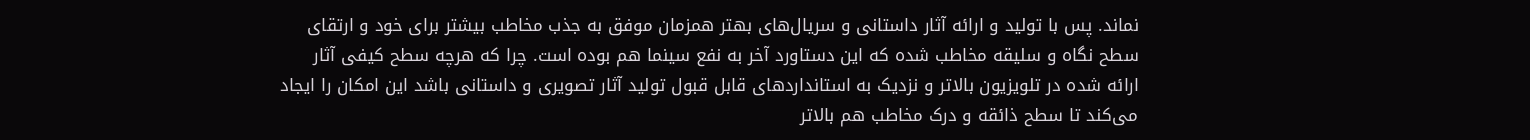نماند. پس با تولید و ارائه آثار داستانی و سریال‌های بهتر همزمان موفق به جذب مخاطب بیشتر برای خود و ارتقای سطح نگاه و سلیقه مخاطب شده که این دستاورد آخر به نفع سینما هم بوده است. چرا که هرچه سطح کیفی آثار ارائه شده در تلویزیون بالاتر و نزدیک به استانداردهای قابل قبول تولید آثار تصویری و داستانی باشد این امکان را ایجاد می‌کند تا سطح ذائقه و درک مخاطب هم بالاتر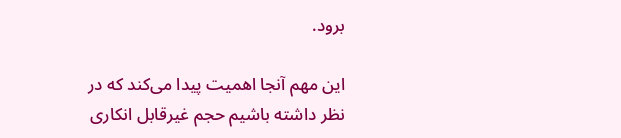برود.

این مهم آنجا اهمیت پیدا می‌کند که در نظر داشته باشیم حجم غیرقابل انکاری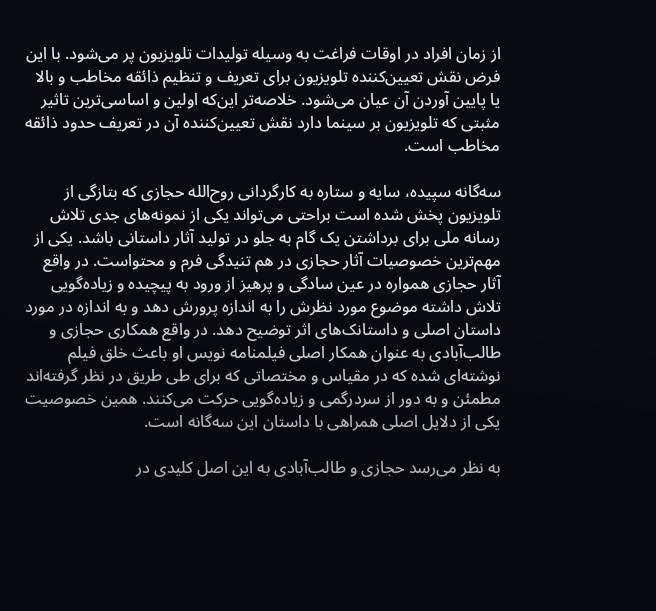از زمان افراد در اوقات فراغت به وسیله تولیدات تلویزیون پر می‌شود. با این فرض نقش تعیین‌کننده تلویزیون برای تعریف و تنظیم ذائقه مخاطب و بالا یا پایین آوردن آن عیان می‌شود. خلاصه‌تر این‌که اولین و اساسی‌ترین تاثیر مثبتی که تلویزیون بر سینما دارد نقش تعیین‌کننده آن در تعریف حدود ذائقه مخاطب است.

سه‌گانه سپیده، سایه و ستاره به کارگردانی روح‌الله حجازی که بتازگی از تلویزیون پخش شده است براحتی می‌تواند یکی از نمونه‌های جدی تلاش رسانه ملی برای برداشتن یک گام به جلو در تولید آثار داستانی باشد. یکی از مهم‌ترین خصوصیات آثار حجازی در هم تنیدگی فرم و محتواست. در واقع آثار حجازی همواره در عین سادگی و پرهیز از ورود به پیچیده و زیاده‌گویی تلاش داشته موضوع مورد نظرش را به اندازه پرورش دهد و به اندازه در مورد داستان اصلی و داستانک‌های اثر توضیح دهد. در واقع همکاری حجازی و طالب‌آبادی به عنوان همکار اصلی فیلمنامه نویس او باعث خلق فیلم نوشته‌ای شده که در مقیاس و مختصاتی که برای طی طریق در نظر گرفته‌اند مطمئن و به دور از سردرگمی و زیاده‌گویی حرکت می‌کنند. همین خصوصیت یکی از دلایل اصلی همراهی با داستان این سه‌گانه است.

به نظر می‌رسد حجازی و طالب‌آبادی به این اصل کلیدی در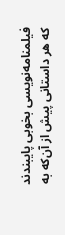فیلمنامه‌نویسی بخوبی پایبندند که هر داستانی پیش از آن‌که به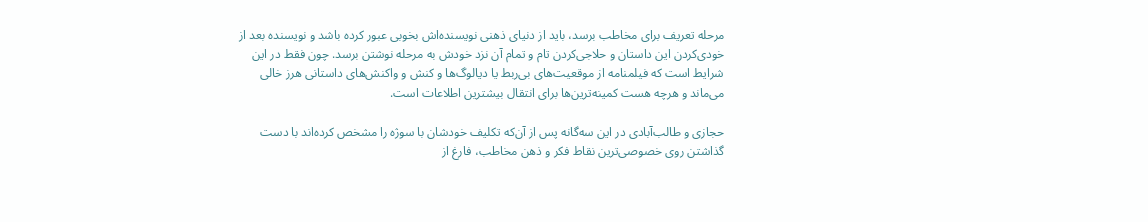مرحله تعریف برای مخاطب برسد، باید از دنیای ذهنی نویسنده‌اش بخوبی عبور کرده باشد و نویسنده بعد از خودی‌کردن این داستان و حلاجی‌کردن تام و تمام آن نزد خودش به مرحله نوشتن برسد. چون فقط در این شرایط است که فیلمنامه از موقعیت‌های بی‌ربط یا دیالوگ‌‌ها و کنش و واکنش‌های داستانی هرز خالی می‌ماند و هرچه هست کمینه‌ترین‌ها برای انتقال بیشترین اطلاعات است.

حجازی و طالب‌آبادی در این سه‌گانه پس از آن‌که تکلیف خودشان با سوژه را مشخص کرده‌اند با دست گذاشتن روی خصوصی‌ترین نقاط فکر و ذهن مخاطب، فارغ از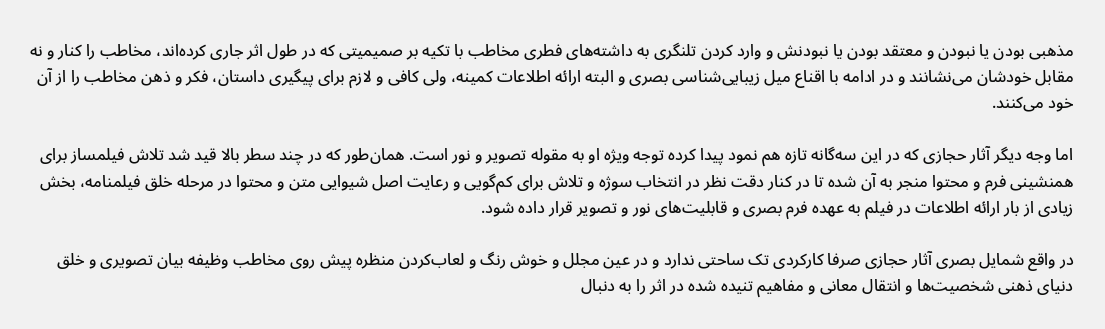مذهبی بودن یا نبودن و معتقد بودن یا نبودنش و وارد کردن تلنگری به داشته‌های فطری مخاطب با تکیه بر صمیمیتی که در طول اثر جاری کرده‌اند، مخاطب را کنار و نه مقابل خودشان می‌نشانند و در ادامه با اقناع میل زیبایی‌شناسی بصری و البته ارائه اطلاعات کمینه، ولی کافی و لازم برای پیگیری داستان، فکر و ذهن مخاطب را از آن خود می‌کنند.

اما وجه دیگر آثار حجازی که در این سه‌گانه تازه هم نمود پیدا کرده توجه ویژه او به مقوله تصویر و نور است. همان‌طور که در چند سطر بالا قید شد تلاش فیلمساز برای همنشینی فرم و محتوا منجر به آن شده تا در کنار دقت نظر در انتخاب سوژه و تلاش برای کم‌گویی و رعایت اصل شیوایی متن و محتوا در مرحله خلق فیلمنامه، بخش زیادی از بار ارائه اطلاعات در فیلم به عهده فرم بصری و قابلیت‌های نور و تصویر قرار داده شود.

در واقع شمایل بصری آثار حجازی صرفا کارکردی تک ساحتی ندارد و در عین مجلل و خوش رنگ و لعاب‌کردن منظره پیش روی مخاطب وظیفه بیان تصویری و خلق دنیای ذهنی شخصیت‌ها و انتقال معانی و مفاهیم تنیده شده در اثر را به دنبال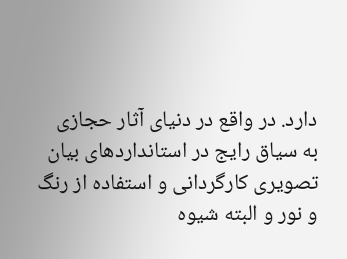دارد. در واقع در دنیای آثار حجازی به سیاق رایج در استانداردهای بیان تصویری کارگردانی و استفاده از رنگ و نور و البته شیوه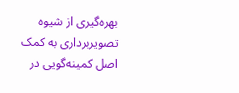بهره‌گیری از شیوه تصویربرداری به کمک اصل کمینه‌گویی در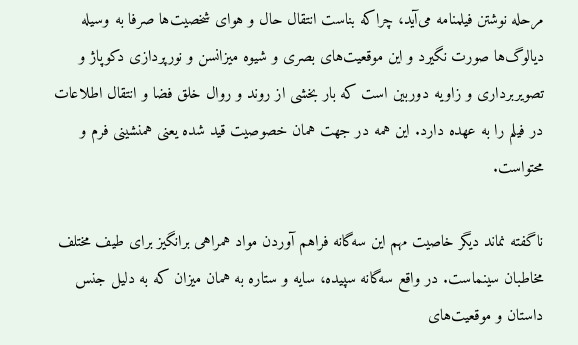مرحله نوشتن فیلمنامه می‌آید، چراکه بناست انتقال حال و هوای شخصیت‌ها صرفا به وسیله دیالوگ‌ها صورت نگیرد و این موقعیت‌های بصری و شیوه میزانسن و نورپردازی دکوپاژ و تصویر‌برداری و زاویه دوربین است که بار بخشی از روند و روال خلق فضا و انتقال اطلاعات در فیلم را به عهده دارد. این همه در جهت همان خصوصیت قید شده یعنی همنشینی فرم و محتواست.

ناگفته نماند دیگر خاصیت مهم این سه‌گانه فراهم آوردن مواد همراهی برانگیز برای طیف مختلف مخاطبان سینماست. در واقع سه‌گانه سپیده، سایه و ستاره به همان میزان که به دلیل جنس داستان و موقعیت‌های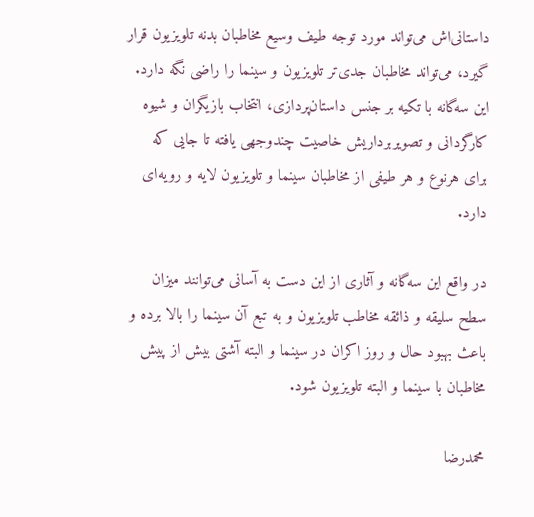داستانی‌اش می‌تواند مورد توجه طیف وسیع مخاطبان بدنه تلویزیون قرار گیرد، می‌تواند مخاطبان جدی‌تر تلویزیون و سینما را راضی نگه دارد. این سه‌گانه با تکیه بر جنس داستان‌پردازی، انتخاب بازیگران و شیوه کارگردانی و تصویربرداریش خاصیت چندوجهی یافته تا جایی که برای هرنوع و هر طیفی از مخاطبان سینما و تلویزیون لایه و رویه‌ای دارد.

در واقع این سه‌گانه و آثاری از این دست به آسانی می‌توانند میزان سطح سلیقه و ذائقه مخاطب تلویزیون و به تبع آن سینما را بالا برده و باعث بهبود حال و روز اکران در سینما و البته آشتی بیش از پیش مخاطبان با سینما و البته تلویزیون شود.

محمدرضا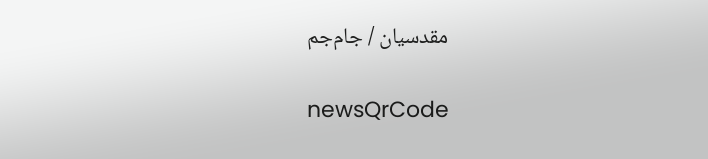مقدسیان ‌/ جام‌جم

newsQrCode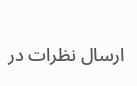ارسال نظرات در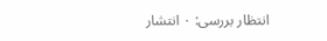انتظار بررسی: ۰ انتشار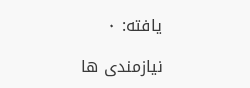یافته: ۰

نیازمندی ها